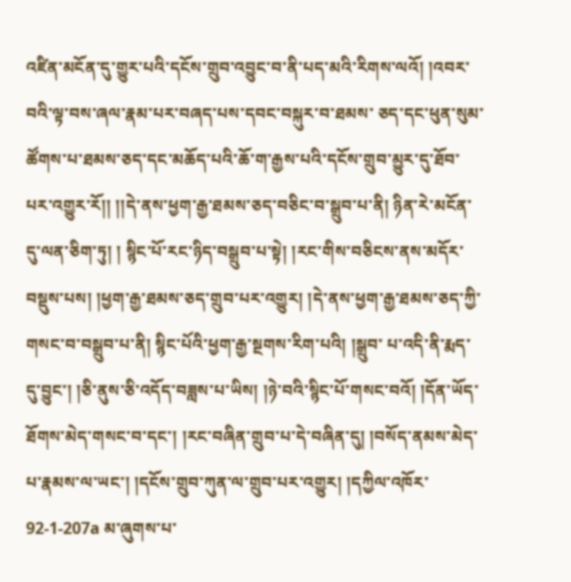འཛིན་མངོན་དུ་གྱུར་པའི་དངོས་གྲུབ་འབྱུང་བ་ནི་པད་མའི་རིགས་ལའོ། །འབར་བའི་ལྟ་བས་ཞལ་རྣམ་པར་བཞད་པས་དབང་བསྐུར་བ་ཐམས་ ཅད་དང་ཕུན་སུམ་ཚོགས་པ་ཐམས་ཅད་དང་མཆོད་པའི་ཆོ་ག་རྒྱས་པའི་དངོས་གྲུབ་མྱུར་དུ་ཐོབ་པར་འགྱུར་རོ།། །།དེ་ནས་ཕྱག་རྒྱ་ཐམས་ཅད་བཅིང་བ་སྒྲུབ་པ་ནི། ཉིན་རེ་མངོན་དུ་ལན་ཅིག་ཏུ། ། སྙིང་པོ་རང་ཉིད་བསྒྲུབ་པ་སྟེ། །རང་གིས་བཅིངས་ནས་མདོར་བསྡུས་པས། །ཕྱག་རྒྱ་ཐམས་ཅད་གྲུབ་པར་འགྱུར། །དེ་ནས་ཕྱག་རྒྱ་ཐམས་ཅད་ཀྱི་གསང་བ་བསྒྲུབ་པ་ནི། སྙིང་པོའི་ཕྱག་རྒྱ་སྔགས་རིག་པའི། །སྒྲུབ་ པ་འདི་ནི་རྨད་དུ་བྱུང་། །ཅི་ནུས་ཅི་འདོད་བཟླས་པ་ཡིས། །ཉེ་བའི་སྙིང་པོ་གསང་བའོ། །དོན་ཡོད་ཐོགས་མེད་གསང་བ་དང་། །རང་བཞིན་གྲུབ་པ་དེ་བཞིན་དུ། །བསོད་ནམས་མེད་པ་རྣམས་ལ་ཡང་། །དངོས་གྲུབ་ཀུན་ལ་གྲུབ་པར་འགྱུར། །དཀྱིལ་འཁོར་ 92-1-207a མ་ཞུགས་པ་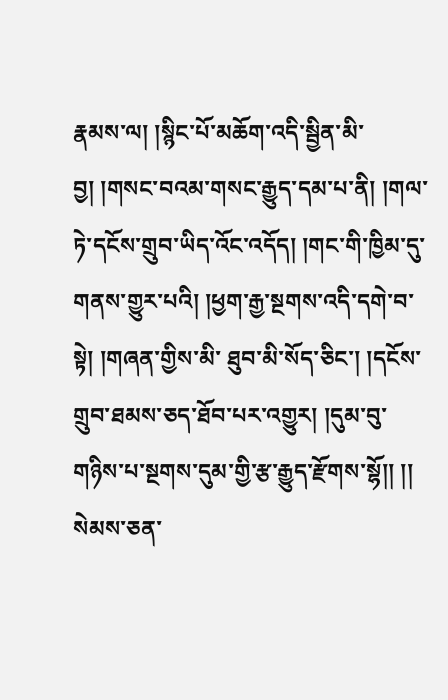རྣམས་ལ། །སྙིང་པོ་མཆོག་འདི་སྦྱིན་མི་བྱ། །གསང་བའམ་གསང་རྒྱུད་དམ་པ་ནི། །གལ་ཏེ་དངོས་གྲུབ་ཡིད་འོང་འདོད། །གང་གི་ཁྱིམ་དུ་གནས་གྱུར་པའི། །ཕྱག་རྒྱ་སྔགས་འདི་དགེ་བ་སྟེ། །གཞན་གྱིས་མི་ ཐུབ་མི་སོད་ཅིང་། །དངོས་གྲུབ་ཐམས་ཅད་ཐོབ་པར་འགྱུར། །དུམ་བུ་གཉིས་པ་སྔགས་དུམ་གྱི་རྩ་རྒྱུད་རྫོགས་སྷོ།། །། སེམས་ཅན་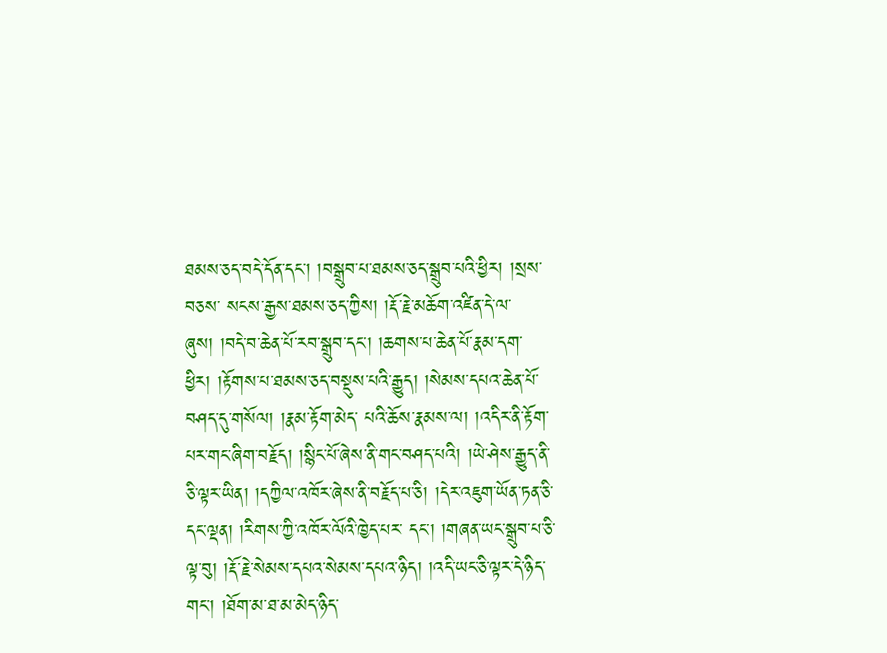ཐམས་ཅད་བདེ་དོན་དང་། །བསྒྲུབ་པ་ཐམས་ཅད་སྒྲུབ་པའི་ཕྱིར། །སྲས་བཅས་ སངས་རྒྱས་ཐམས་ཅད་ཀྱིས། །རྡོ་རྗེ་མཆོག་འཛིན་དེ་ལ་ཞུས། །བདེ་བ་ཆེན་པོ་རབ་སྒྲུབ་དང་། །ཆགས་པ་ཆེན་པོ་རྣམ་དག་ཕྱིར། །རྟོགས་པ་ཐམས་ཅད་བསྡུས་པའི་རྒྱུད། །སེམས་དཔའ་ཆེན་པོ་བཤད་དུ་གསོལ། །རྣམ་རྟོག་མེད་ པའི་ཆོས་རྣམས་ལ། །འདིར་ནི་རྟོག་པར་གང་ཞིག་བརྗོད། །སྙིང་པོ་ཞེས་ནི་གང་བཤད་པའི། །ཡེ་ཤེས་རྒྱུད་ནི་ཅི་ལྟར་ཡིན། །དཀྱིལ་འཁོར་ཞེས་ནི་བརྗོད་པ་ཅི། །དེར་འཇུག་ཡོན་ཏན་ཅི་དང་ལྡན། །རིགས་ཀྱི་འཁོར་ལོའི་ཁྱེད་པར་ དང་། །གཞན་ཡང་སྒྲུབ་པ་ཅི་ལྟ་བུ། །རྡོ་རྗེ་སེམས་དཔའ་སེམས་དཔའ་ཉིད། །འདི་ཡང་ཅི་ལྟར་དེ་ཉིད་གང་། །ཐོག་མ་ཐ་མ་མེད་ཉིད་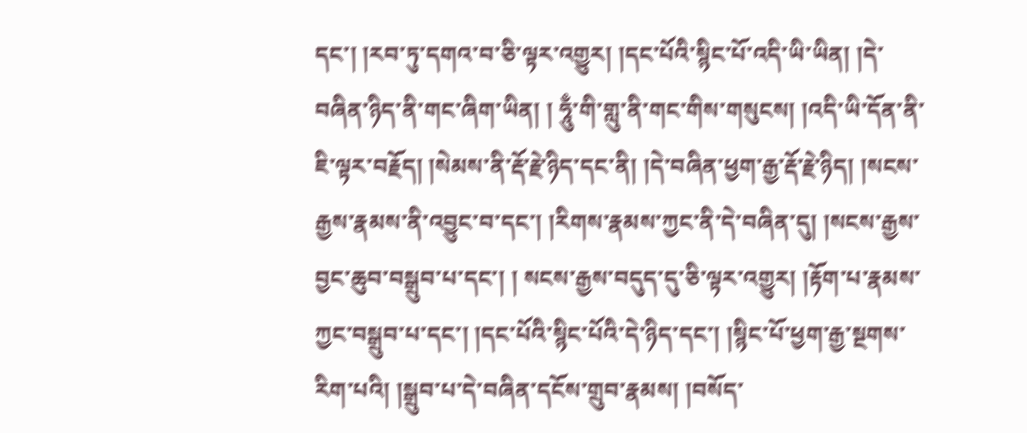དང་། །རབ་ཏུ་དགའ་བ་ཅི་ལྟར་འགྱུར། །དང་པོའི་སྙིང་པོ་འདི་ཡི་ཡིན། །དེ་བཞིན་ཉིད་ནི་གང་ཞིག་ཡིན། ། ཧཱུྃ་གི་གླུ་ནི་གང་གིས་གསུངས། །འདི་ཡི་དོན་ནི་ཇི་ལྟར་བརྗོད། །སེམས་ནི་རྡོ་རྗེ་ཉིད་དང་ནི། །དེ་བཞིན་ཕྱག་རྒྱ་རྡོ་རྗེ་ཉིད། །སངས་རྒྱས་རྣམས་ནི་འབྱུང་བ་དང་། །རིགས་རྣམས་ཀྱང་ནི་དེ་བཞིན་དུ། །སངས་རྒྱས་བྱང་ཆུབ་བསྒྲུབ་པ་དང་། ། སངས་རྒྱས་བདུད་དུ་ཅི་ལྟར་འགྱུར། །རྟོག་པ་རྣམས་ཀྱང་བསྒྲུབ་པ་དང་། །དང་པོའི་སྙིང་པོའི་དེ་ཉིད་དང་། །སྙིང་པོ་ཕྱག་རྒྱ་སྔགས་རིག་པའི། །སྒྲུབ་པ་དེ་བཞིན་དངོས་གྲུབ་རྣམས། །བསོད་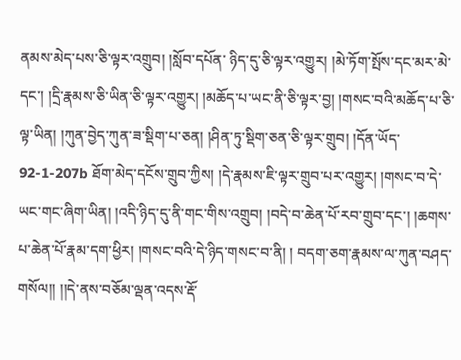ནམས་མེད་པས་ཅི་ལྟར་འགྲུབ། །སློབ་དཔོན་ ཉིད་དུ་ཅི་ལྟར་འགྱུར། །མེ་ཏོག་སྤོས་དང་མར་མེ་དང་། །དྲི་རྣམས་ཅི་ཡིན་ཅི་ལྟར་འགྱུར། །མཆོད་པ་ཡང་ནི་ཅི་ལྟར་བྱ། །གསང་བའི་མཆོད་པ་ཅི་ལྟ་ཡིན། །ཀུན་བྱེད་ཀུན་ཟ་སྡིག་པ་ཅན། །ཤིན་ཏུ་སྡིག་ཅན་ཅི་ལྟར་གྲུབ། །དོན་ཡོད་ 92-1-207b ཐོག་མེད་དངོས་གྲུབ་ཀྱིས། །དེ་རྣམས་ཇི་ལྟར་གྲུབ་པར་འགྱུར། །གསང་བ་དེ་ཡང་གང་ཞིག་ཡིན། །འདི་ཉིད་དུ་ནི་གང་གིས་འགྲུབ། །བདེ་བ་ཆེན་པོ་རབ་གྲུབ་དང་། །ཆགས་པ་ཆེན་པོ་རྣམ་དག་ཕྱིར། །གསང་བའི་དེ་ཉིད་གསང་བ་ནི། ། བདག་ཅག་རྣམས་ལ་ཀུན་བཤད་གསོལ།། །།དེ་ནས་བཅོམ་ལྡན་འདས་རྡོ་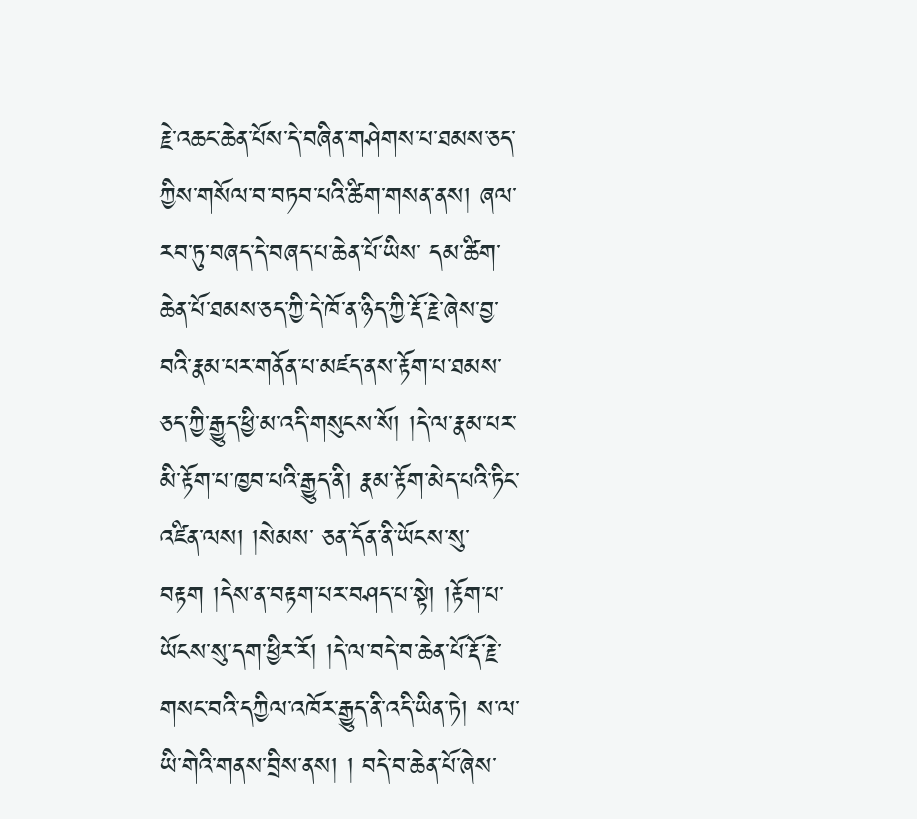རྗེ་འཆང་ཆེན་པོས་དེ་བཞིན་གཤེགས་པ་ཐམས་ཅད་ཀྱིས་གསོལ་བ་བཏབ་པའི་ཚིག་གསན་ནས། ཞལ་རབ་ཏུ་བཞད་དེ་བཞད་པ་ཆེན་པོ་ཡིས་ དམ་ཚིག་ཆེན་པོ་ཐམས་ཅད་ཀྱི་དེ་ཁོ་ན་ཉིད་ཀྱི་རྡོ་རྗེ་ཞེས་བྱ་བའི་རྣམ་པར་གནོན་པ་མཛད་ནས་རྟོག་པ་ཐམས་ཅད་ཀྱི་རྒྱུད་ཕྱི་མ་འདི་གསུངས་སོ། །དེ་ལ་རྣམ་པར་མི་རྟོག་པ་ཁྱབ་པའི་རྒྱུད་ནི། རྣམ་རྟོག་མེད་པའི་ཏིང་འཛིན་ལས། །སེམས་ ཅན་དོན་ནི་ཡོངས་སུ་བརྟག །དེས་ན་བརྟག་པར་བཤད་པ་སྟེ། །རྟོག་པ་ཡོངས་སུ་དག་ཕྱིར་རོ། །དེ་ལ་བདེ་བ་ཆེན་པོ་རྡོ་རྗེ་གསང་བའི་དཀྱིལ་འཁོར་རྒྱུད་ནི་འདི་ཡིན་ཏེ། ས་ལ་ཡི་གེའི་གནས་བྲིས་ནས། ། བདེ་བ་ཆེན་པོ་ཞེས་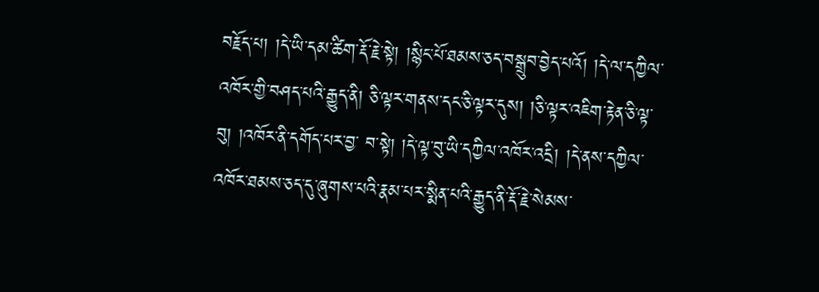བརྗོད་པ། །དེ་ཡི་དམ་ཚིག་རྡོ་རྗེ་སྟེ། །སྙིང་པོ་ཐམས་ཅད་བསྒྲུབ་བྱེད་པའོ། །དེ་ལ་དཀྱིལ་འཁོར་གྱི་བཤད་པའི་རྒྱུད་ནི། ཅི་ལྟར་གནས་དང་ཅི་ལྟར་དུས། །ཅི་ལྟར་འཇིག་རྟེན་ཅི་ལྟ་བུ། །འཁོར་ནི་དགོད་པར་བྱ་ བ་སྟེ། །དེ་ལྟ་བུ་ཡི་དཀྱིལ་འཁོར་འདྲི། །དེ་ནས་དཀྱིལ་འཁོར་ཐམས་ཅད་དུ་ཞུགས་པའི་རྣམ་པར་སྨིན་པའི་རྒྱུད་ནི་རྡོ་རྗེ་སེམས་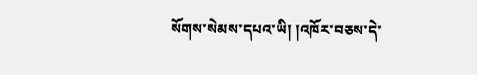སོགས་སེམས་དཔའ་ཡི། །འཁོར་བཅས་དེ་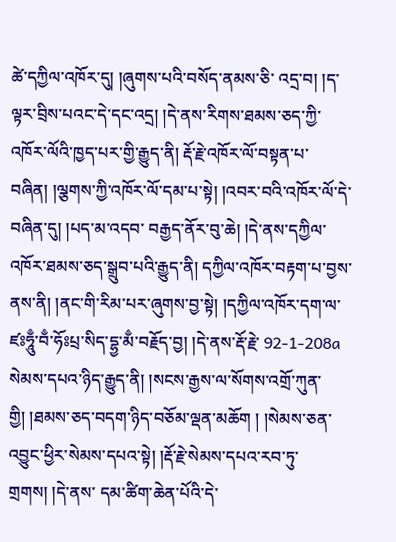ཚེ་དཀྱིལ་འཁོར་དུ། །ཞུགས་པའི་བསོད་ནམས་ཅི་ འདྲ་བ། །ད་ལྟར་བྲིས་པའང་དེ་དང་འདྲ། །དེ་ནས་རིགས་ཐམས་ཅད་ཀྱི་འཁོར་ལོའི་ཁྱད་པར་གྱི་རྒྱུད་ནི། རྡོ་རྗེ་འཁོར་ལོ་བསྟན་པ་བཞིན། །ལྕགས་ཀྱི་འཁོར་ལོ་དམ་པ་སྟེ། །འབར་བའི་འཁོར་ལོ་དེ་བཞིན་དུ། །པད་མ་འདབ་ བརྒྱད་ནོར་བུ་ཆེ། །དེ་ནས་དཀྱིལ་འཁོར་ཐམས་ཅད་སྒྲུབ་པའི་རྒྱུད་ནི། དཀྱིལ་འཁོར་བརྟག་པ་བྱས་ནས་ནི། །ནང་གི་རིམ་པར་ཞུགས་བྱ་སྟེ། །དཀྱིལ་འཁོར་དག་ལ་ཛཿཧཱུྃ་བྃ་ཧོཿཔྲ་སིད་དྷྱ་མྃ་བརྗོད་བྱ། །དེ་ནས་རྡོ་རྗེ་ 92-1-208a སེམས་དཔའ་ཉིད་རྒྱུད་ནི། །སངས་རྒྱས་ལ་སོགས་འགྲོ་ཀུན་གྱི། །ཐམས་ཅད་བདག་ཉིད་བཅོམ་ལྡན་མཆོག ། །སེམས་ཅན་འབྱུང་ཕྱིར་སེམས་དཔའ་སྟེ། །རྡོ་རྗེ་སེམས་དཔའ་རབ་ཏུ་གྲགས། །དེ་ནས་ དམ་ཚིག་ཆེན་པོའི་དེ་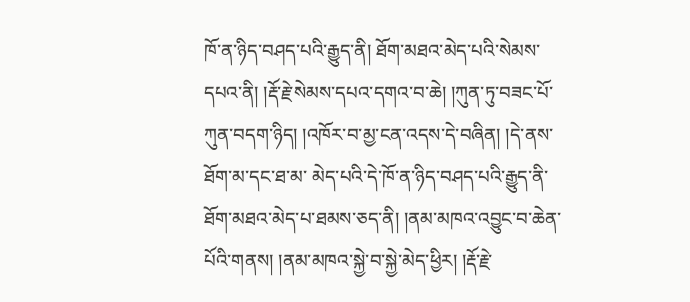ཁོ་ན་ཉིད་བཤད་པའི་རྒྱུད་ནི། ཐོག་མཐའ་མེད་པའི་སེམས་དཔའ་ནི། །རྡོ་རྗེ་སེམས་དཔའ་དགའ་བ་ཆེ། །ཀུན་ཏུ་བཟང་པོ་ཀུན་བདག་ཉིད། །འཁོར་བ་མྱ་ངན་འདས་དེ་བཞིན། །དེ་ནས་ཐོག་མ་དང་ཐ་མ་ མེད་པའི་དེ་ཁོ་ན་ཉིད་བཤད་པའི་རྒྱུད་ནི་ཐོག་མཐའ་མེད་པ་ཐམས་ཅད་ནི། །ནམ་མཁའ་འབྱུང་བ་ཆེན་པོའི་གནས། །ནམ་མཁའ་སྐྱེ་བ་སྐྱེ་མེད་ཕྱིར། །རྡོ་རྗེ་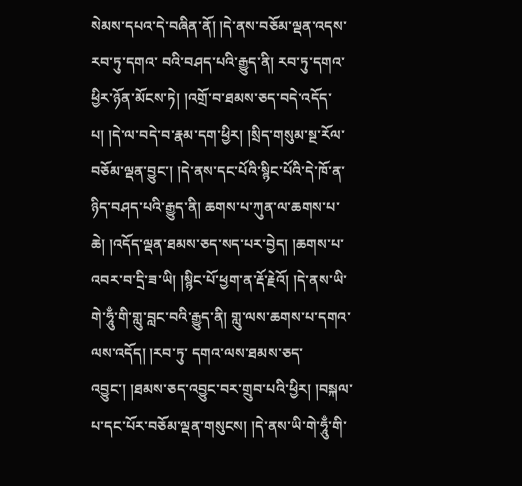སེམས་དཔའ་དེ་བཞིན་ནོ། །དེ་ནས་བཅོམ་ལྡན་འདས་རབ་ཏུ་དགའ་ བའི་བཤད་པའི་རྒྱུད་ནི། རབ་ཏུ་དགའ་ཕྱིར་ཉོན་མོངས་ཏེ། །འགྲོ་བ་ཐམས་ཅད་བདེ་འདོད་པ། །དེ་ལ་བདེ་བ་རྣམ་དག་ཕྱིར། །སྲིད་གསུམ་སྔ་རོལ་བཅོམ་ལྡན་བྱུང་། །དེ་ནས་དང་པོའི་སྙིང་པོའི་དེ་ཁོ་ན་ཉིད་བཤད་པའི་རྒྱུད་ནི། ཆགས་པ་ཀུན་ལ་ཆགས་པ་ཆེ། །འདོད་ལྡན་ཐམས་ཅད་སད་པར་བྱེད། །ཆགས་པ་འབར་བ་དྲི་ཟ་ཡི། །སྙིང་པོ་ཕྱག་ན་རྡོ་རྗེའོ། །དེ་ནས་ཡི་གེ་ཧཱུྃ་གི་གླུ་བླང་བའི་རྒྱུད་ནི། གླུ་ལས་ཆགས་པ་དགའ་ལས་འདོད། །རབ་ཏུ་ དགའ་ལས་ཐམས་ཅད་འབྱུང་། །ཐམས་ཅད་འབྱུང་བར་གྲུབ་པའི་ཕྱིར། །བསྐལ་པ་དང་པོར་བཅོམ་ལྡན་གསུངས། །དེ་ནས་ཡི་གེ་ཧཱུྃ་གི་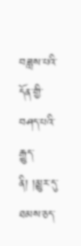བཟླས་པའི་དོན་གྱི་བཤད་པའི་རྒྱུད་ནི། །མྱུར་དུ་ཐམས་ཅད་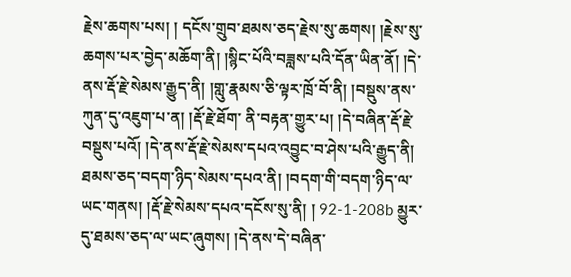རྗེས་ཆགས་པས། ། དངོས་གྲུབ་ཐམས་ཅད་རྗེས་སུ་ཆགས། །རྗེས་སུ་ཆགས་པར་བྱེད་མཆོག་ནི། །སྙིང་པོའི་བཟླས་པའི་དོན་ཡིན་ནོ། །དེ་ནས་རྡོ་རྗེ་སེམས་རྒྱུད་ནི། །གླུ་རྣམས་ཅི་ལྟར་ཁྲོ་བོ་ནི། །བསྡུས་ནས་ཀུན་དུ་འཇུག་པ་ན། །རྡོ་རྗེ་ཐོག་ ནི་བརྟན་གྱུར་པ། །དེ་བཞིན་རྡོ་རྗེ་བསྡུས་པའོ། །དེ་ནས་རྡོ་རྗེ་སེམས་དཔའ་འབྱུང་བ་ཤེས་པའི་རྒྱུད་ནི། ཐམས་ཅད་བདག་ཉིད་སེམས་དཔའ་ནི། །བདག་གི་བདག་ཉིད་ལ་ཡང་གནས། །རྡོ་རྗེ་སེམས་དཔའ་དངོས་སུ་ནི། ། 92-1-208b མྱུར་དུ་ཐམས་ཅད་ལ་ཡང་ཞུགས། །དེ་ནས་དེ་བཞིན་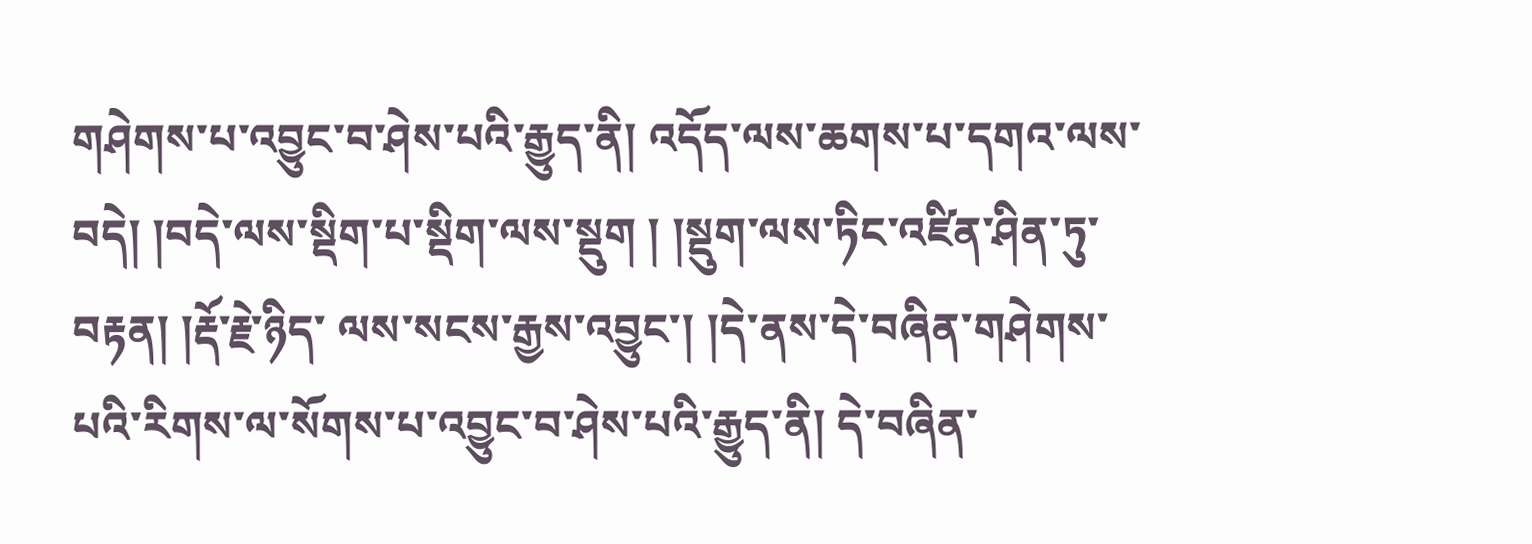གཤེགས་པ་འབྱུང་བ་ཤེས་པའི་རྒྱུད་ནི། འདོད་ལས་ཆགས་པ་དགའ་ལས་བདེ། །བདེ་ལས་སྡིག་པ་སྡིག་ལས་སྡུག ། །སྡུག་ལས་ཏིང་འཛིན་ཤིན་ཏུ་བརྟན། །རྡོ་རྗེ་ཉིད་ ལས་སངས་རྒྱས་འབྱུང་། །དེ་ནས་དེ་བཞིན་གཤེགས་པའི་རིགས་ལ་སོགས་པ་འབྱུང་བ་ཤེས་པའི་རྒྱུད་ནི། དེ་བཞིན་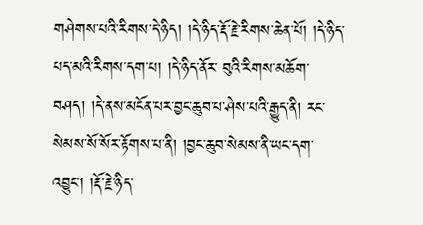གཤེགས་པའི་རིགས་དེ་ཉིད། །དེ་ཉིད་རྡོ་རྗེ་རིགས་ཆེན་པོ། །དེ་ཉིད་པད་མའི་རིགས་དག་པ། །དེ་ཉིད་ནོར་ བུའི་རིགས་མཆོག་བཤད། །དེ་ནས་མངོན་པར་བྱང་ཆུབ་པ་ཤེས་པའི་རྒྱུད་ནི། རང་སེམས་སོ་སོར་རྟོགས་པ་ནི། །བྱང་ཆུབ་སེམས་ནི་ཡང་དག་འབྱུང་། །རྡོ་རྗེ་ཉིད་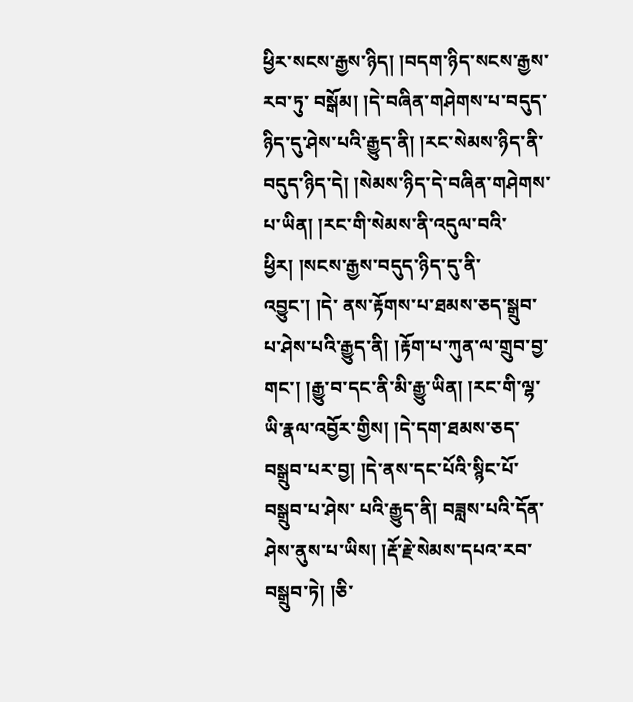ཕྱིར་སངས་རྒྱས་ཉིད། །བདག་ཉིད་སངས་རྒྱས་རབ་ཏུ་ བསྒོམ། །དེ་བཞིན་གཤེགས་པ་བདུད་ཉིད་དུ་ཤེས་པའི་རྒྱུད་ནི། །རང་སེམས་ཉིད་ནི་བདུད་ཉིད་དེ། །སེམས་ཉིད་དེ་བཞིན་གཤེགས་པ་ཡིན། །རང་གི་སེམས་ནི་འདུལ་བའི་ཕྱིར། །སངས་རྒྱས་བདུད་ཉིད་དུ་ནི་འབྱུང་། །དེ་ ནས་རྟོགས་པ་ཐམས་ཅད་སྒྲུབ་པ་ཤེས་པའི་རྒྱུད་ནི། །རྟོག་པ་ཀུན་ལ་གྲུབ་བྱ་གང་། །རྒྱུ་བ་དང་ནི་མི་རྒྱུ་ཡིན། །རང་གི་ལྷ་ཡི་རྣལ་འབྱོར་གྱིས། །དེ་དག་ཐམས་ཅད་བསྒྲུབ་པར་བྱ། །དེ་ནས་དང་པོའི་སྙིང་པོ་བསྒྲུབ་པ་ཤེས་ པའི་རྒྱུད་ནི། བཟླས་པའི་དོན་ཤེས་ནུས་པ་ཡིས། །རྡོ་རྗེ་སེམས་དཔའ་རབ་བསྒྲུབ་ཏེ། །ཅི་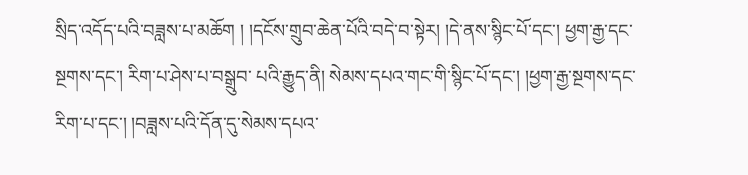སྲིད་འདོད་པའི་བཟླས་པ་མཆོག ། །དངོས་གྲུབ་ཆེན་པོའི་བདེ་བ་སྟེར། །དེ་ནས་སྙིང་པོ་དང་། ཕྱག་རྒྱ་དང་སྔགས་དང་། རིག་པ་ཤེས་པ་བསྒྲུབ་ པའི་རྒྱུད་ནི། སེམས་དཔའ་གང་གི་སྙིང་པོ་དང་། །ཕྱག་རྒྱ་སྔགས་དང་རིག་པ་དང་། །བཟླས་པའི་དོན་དུ་སེམས་དཔའ་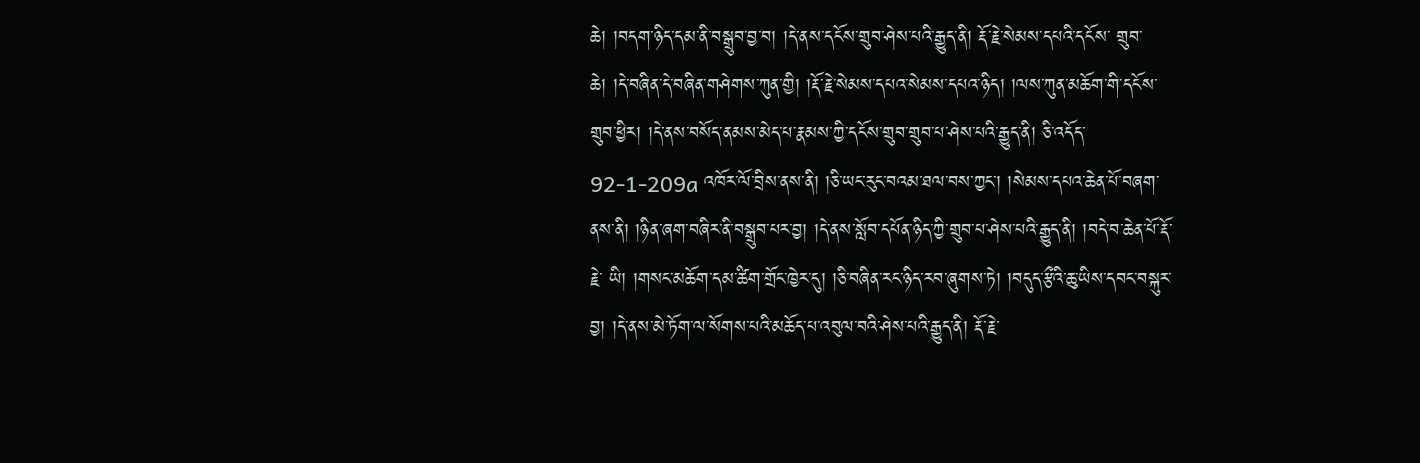ཆེ། །བདག་ཉིད་དམ་ནི་བསྒྲུབ་བྱ་བ། །དེ་ནས་དངོས་གྲུབ་ཤེས་པའི་རྒྱུད་ནི། རྡོ་རྗེ་སེམས་དཔའི་དངོས་ གྲུབ་ཆེ། །དེ་བཞིན་དེ་བཞིན་གཤེགས་ཀུན་གྱི། །རྡོ་རྗེ་སེམས་དཔའ་སེམས་དཔའ་ཉིད། །ལས་ཀུན་མཆོག་གི་དངོས་གྲུབ་ཕྱིར། །དེ་ནས་བསོད་ནམས་མེད་པ་རྣམས་ཀྱི་དངོས་གྲུབ་གྲུབ་པ་ཤེས་པའི་རྒྱུད་ནི། ཅི་འདོད་ 92-1-209a འཁོར་ལོ་བྲིས་ནས་ནི། །ཅི་ཡང་རུང་བའམ་ཐལ་བས་ཀྱང་། །སེམས་དཔའ་ཆེན་པོ་བཞག་ནས་ནི། །ཉིན་ཞག་བཞིར་ནི་བསྒྲུབ་པར་བྱ། །དེ་ནས་སློབ་དཔོན་ཉིད་ཀྱི་གྲུབ་པ་ཤེས་པའི་རྒྱུད་ནི། །བདེ་བ་ཆེན་པོ་རྡོ་རྗེ་ ཡི། །གསང་མཆོག་དམ་ཚིག་གྲོང་ཁྱེར་དུ། །ཅི་བཞིན་རང་ཉིད་རབ་ཞུགས་ཏེ། །བདུད་རྩྀའི་ཆུ་ཡིས་དབང་བསྐུར་བྱ། །དེ་ནས་མེ་ཏོག་ལ་སོགས་པའི་མཆོད་པ་འབུལ་བའི་ཤེས་པའི་རྒྱུད་ནི། རྡོ་རྗེ་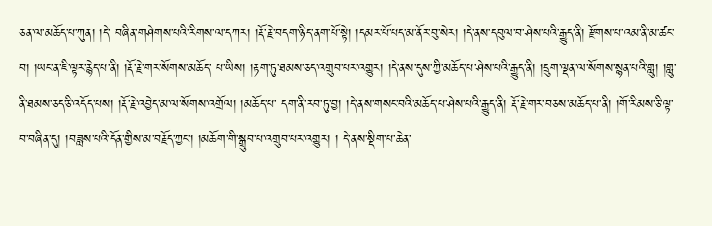ཅན་ལ་མཆོད་པ་ཀུན། །དེ་ བཞིན་གཤེགས་པའི་རིགས་ལ་དཀར། །རྡོ་རྗེ་བདག་ཉིད་ནག་པོ་སྟེ། །དམར་པོ་པད་མ་ནོར་བུ་སེར། །དེ་ནས་དབུལ་བ་ཤེས་པའི་རྒྱུད་ནི། རྫོགས་པ་འམ་ནི་མ་ཚང་བ། །ཡང་ན་ཇི་ལྟར་རྙེད་པ་ནི། །རྡོ་རྗེ་གར་སོགས་མཆོད་ པ་ཡིས། །རྟག་ཏུ་ཐམས་ཅད་འགྲུབ་པར་འགྱུར། །དེ་ནས་དུས་ཀྱི་མཆོད་པ་ཤེས་པའི་རྒྱུད་ནི། །དྲུག་ལྡན་ལ་སོགས་སྙན་པའི་གླུ། །གླུ་ནི་ཐམས་ཅད་ཅི་འདོད་པས། །རྡོ་རྗེ་འབྱེད་མ་ལ་སོགས་འགྲོལ། །མཆོད་པ་ དག་ནི་རབ་ཏུ་བྱ། །དེ་ནས་གསང་བའི་མཆོད་པ་ཤེས་པའི་རྒྱུད་ནི། རྡོ་རྗེ་གར་བཅས་མཆོད་པ་ནི། །གོ་རིམས་ཅི་ལྟ་བ་བཞིན་དུ། །བཟླས་པའི་དོན་གྱིས་མ་བརྗོད་ཀྱང་། །མཆོག་གི་སྒྲུབ་པ་འགྲུབ་པར་འགྱུར། ། དེ་ནས་སྡིག་པ་ཆེན་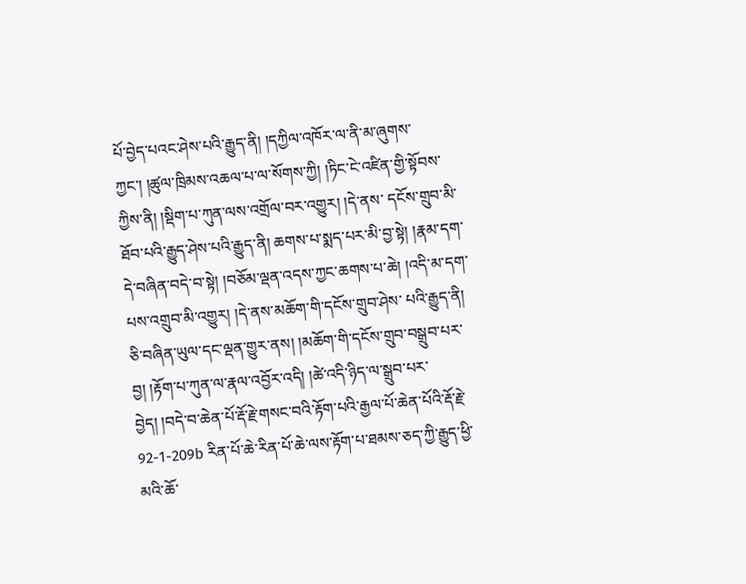པོ་བྱེད་པའང་ཤེས་པའི་རྒྱུད་ནི། །དཀྱིལ་འཁོར་ལ་ནི་མ་ཞུགས་ཀྱང་། །ཚུལ་ཁྲིམས་འཆལ་པ་ལ་སོགས་ཀྱི། །ཏིང་ངེ་འཛིན་གྱི་སྟོབས་ཀྱིས་ནི། །སྡིག་པ་ཀུན་ལས་འགྲོལ་བར་འགྱུར། །དེ་ནས་ དངོས་གྲུབ་མི་ཐོབ་པའི་རྒྱུད་ཤེས་པའི་རྒྱུད་ནི། ཆགས་པ་སྨད་པར་མི་བྱ་སྟེ། །རྣམ་དག་དེ་བཞིན་བདེ་བ་སྟེ། །བཅོམ་ལྡན་འདས་ཀྱང་ཆགས་པ་ཆེ། །འདི་མ་དག་པས་འགྲུབ་མི་འགྱུར། །དེ་ནས་མཆོག་གི་དངོས་གྲུབ་ཤེས་ པའི་རྒྱུད་ནི། ཅི་བཞིན་ཡུལ་དང་ལྡན་གྱུར་ནས། །མཆོག་གི་དངོས་གྲུབ་བསྒྲུབ་པར་བྱ། །རྟོག་པ་ཀུན་ལ་རྣལ་འབྱོར་འདི། །ཚེ་འདི་ཉིད་ལ་སྒྲུབ་པར་བྱེད། །བདེ་བ་ཆེན་པོ་རྡོ་རྗེ་གསང་བའི་རྟོག་པའི་རྒྱལ་པོ་ཆེན་པོའི་རྡོ་རྗེ་ 92-1-209b རིན་པོ་ཆེ་རིན་པོ་ཆེ་ལས་རྟོག་པ་ཐམས་ཅད་ཀྱི་རྒྱུད་ཕྱི་མའི་ཆོ་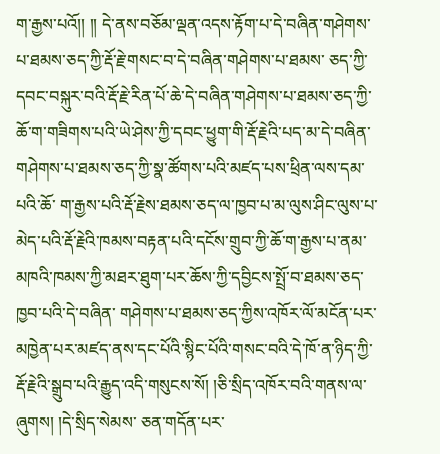ག་རྒྱས་པའོ།། །། དེ་ནས་བཅོམ་ལྡན་འདས་རྟོག་པ་དེ་བཞིན་གཤེགས་པ་ཐམས་ཅད་ཀྱི་རྡོ་རྗེ་གསང་བ་དེ་བཞིན་གཤེགས་པ་ཐམས་ ཅད་ཀྱི་དབང་བསྐུར་བའི་རྡོ་རྗེ་རིན་པོ་ཆེ་དེ་བཞིན་གཤེགས་པ་ཐམས་ཅད་ཀྱི་ཆོ་ག་གཟིགས་པའི་ཡེ་ཤེས་ཀྱི་དབང་ཕྱུག་གི་རྡོ་རྗེའི་པད་མ་དེ་བཞིན་གཤེགས་པ་ཐམས་ཅད་ཀྱི་སྣ་ཚོགས་པའི་མཛད་པས་ཕྲིན་ལས་དམ་པའི་ཆོ་ ག་རྒྱས་པའི་རྡོ་རྗེས་ཐམས་ཅད་ལ་ཁྱབ་པ་མ་ལུས་ཤིང་ལུས་པ་མེད་པའི་རྡོ་རྗེའི་ཁམས་བརྟན་པའི་དངོས་གྲུབ་ཀྱི་ཆོ་ག་རྒྱས་པ་ནམ་མཁའི་ཁམས་ཀྱི་མཐར་ཐུག་པར་ཆོས་ཀྱི་དབྱིངས་སྤྲོ་བ་ཐམས་ཅད་ཁྱབ་པའི་དེ་བཞིན་ གཤེགས་པ་ཐམས་ཅད་ཀྱིས་འཁོར་ལོ་མངོན་པར་མཁྱེན་པར་མཛད་ནས་དང་པོའི་སྙིང་པོའི་གསང་བའི་དེ་ཁོ་ན་ཉིད་ཀྱི་རྡོ་རྗེའི་སྒྲུབ་པའི་རྒྱུད་འདི་གསུངས་སོ། །ཅི་སྲིད་འཁོར་བའི་གནས་ལ་ཞུགས། །དེ་སྲིད་སེམས་ ཅན་གདོན་པར་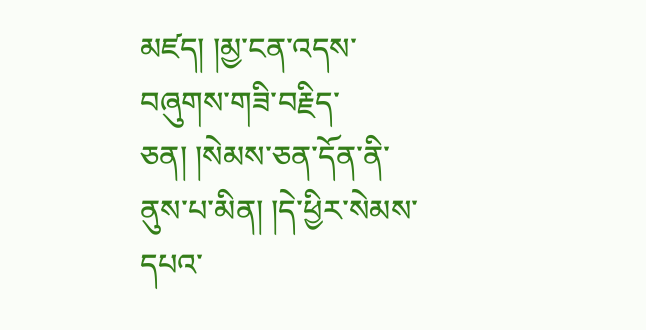མཛད། །མྱ་ངན་འདས་བཞུགས་གཟི་བརྗིད་ཅན། །སེམས་ཅན་དོན་ནི་ནུས་པ་མིན། །དེ་ཕྱིར་སེམས་དཔའ་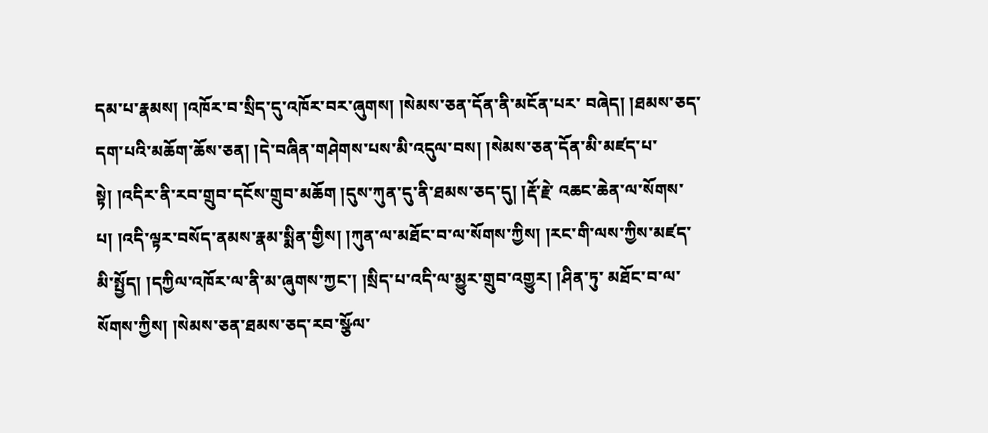དམ་པ་རྣམས། །འཁོར་བ་སྲིད་དུ་འཁོར་བར་ཞུགས། །སེམས་ཅན་དོན་ནི་མངོན་པར་ བཞེད། །ཐམས་ཅད་དག་པའི་མཆོག་ཆོས་ཅན། །དེ་བཞིན་གཤེགས་པས་མི་འདུལ་བས། །སེམས་ཅན་དོན་མི་མཛད་པ་སྟེ། །འདིར་ནི་རབ་གྲུབ་དངོས་གྲུབ་མཆོག །དུས་ཀུན་དུ་ནི་ཐམས་ཅད་དུ། །རྡོ་རྗེ་ འཆང་ཆེན་ལ་སོགས་པ། །འདི་ལྟར་བསོད་ནམས་རྣམ་སྨིན་གྱིས། །ཀུན་ལ་མཐོང་བ་ལ་སོགས་ཀྱིས། །རང་གི་ལས་ཀྱིས་མཛད་མི་སྤྱོད། །དཀྱིལ་འཁོར་ལ་ནི་མ་ཞུགས་ཀྱང་། །སྲིད་པ་འདི་ལ་མྱུར་གྲུབ་འགྱུར། །ཤིན་ཏུ་ མཐོང་བ་ལ་སོགས་ཀྱིས། །སེམས་ཅན་ཐམས་ཅད་རབ་སྩོལ་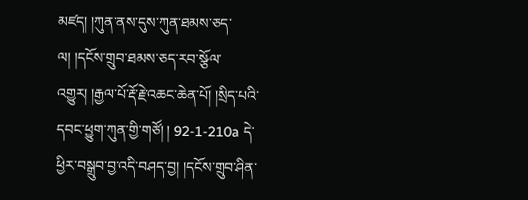མཛད། །ཀུན་ནས་དུས་ཀུན་ཐམས་ཅད་ལ། །དངོས་གྲུབ་ཐམས་ཅད་རབ་སྩོལ་འགྱུར། །རྒྱལ་པོ་རྡོ་རྗེ་འཆང་ཆེན་པོ། །སྲིད་པའི་དབང་ཕྱུག་ཀུན་གྱི་གཙོ། ། 92-1-210a དེ་ཕྱིར་བསྒྲུབ་བྱ་འདི་བཤད་བྱ། །དངོས་གྲུབ་ཤིན་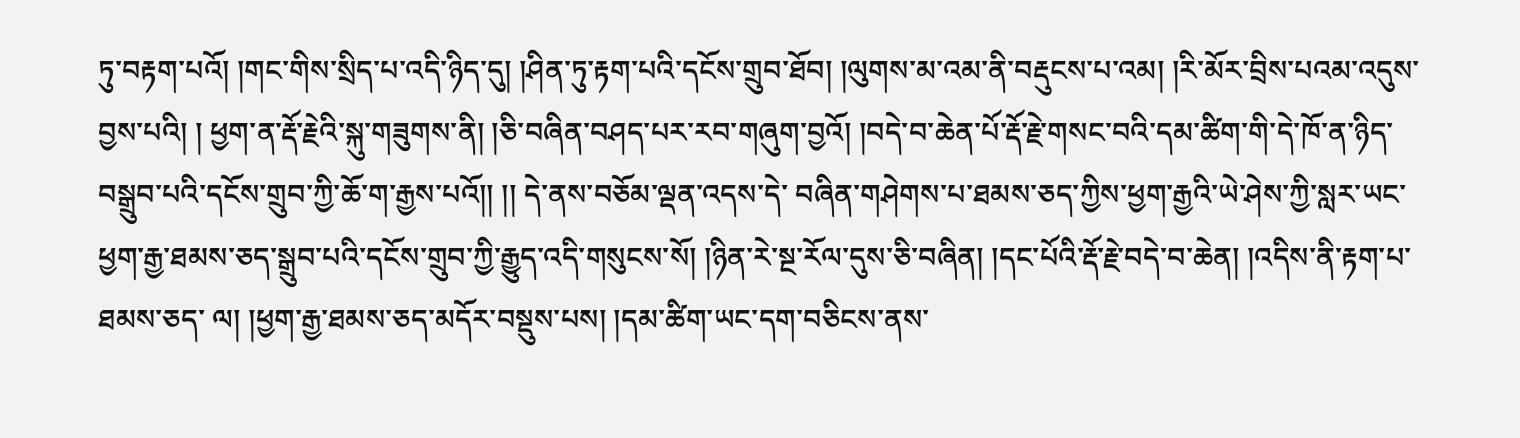ཏུ་བརྟག་པའོ། །གང་གིས་སྲིད་པ་འདི་ཉིད་དུ། །ཤིན་ཏུ་རྟག་པའི་དངོས་གྲུབ་ཐོབ། །ལུགས་མ་འམ་ནི་བརྡུངས་པ་འམ། །རི་མོར་བྲིས་པའམ་འདུས་བྱས་པའི། ། ཕྱག་ན་རྡོ་རྗེའི་སྐུ་གཟུགས་ནི། །ཅི་བཞིན་བཤད་པར་རབ་གཞུག་བྱའོ། །བདེ་བ་ཆེན་པོ་རྡོ་རྗེ་གསང་བའི་དམ་ཚིག་གི་དེ་ཁོ་ན་ཉིད་བསྒྲུབ་པའི་དངོས་གྲུབ་ཀྱི་ཆོ་ག་རྒྱས་པའོ།། །། དེ་ནས་བཅོམ་ལྡན་འདས་དེ་ བཞིན་གཤེགས་པ་ཐམས་ཅད་ཀྱིས་ཕྱག་རྒྱའི་ཡེ་ཤེས་ཀྱི་སླར་ཡང་ཕྱག་རྒྱ་ཐམས་ཅད་སྒྲུབ་པའི་དངོས་གྲུབ་ཀྱི་རྒྱུད་འདི་གསུངས་སོ། །ཉིན་རེ་སྔ་རོལ་དུས་ཅི་བཞིན། །དང་པོའི་རྡོ་རྗེ་བདེ་བ་ཆེན། །འདིས་ནི་རྟག་པ་ཐམས་ཅད་ ལ། །ཕྱག་རྒྱ་ཐམས་ཅད་མདོར་བསྡུས་པས། །དམ་ཚིག་ཡང་དག་བཅིངས་ནས་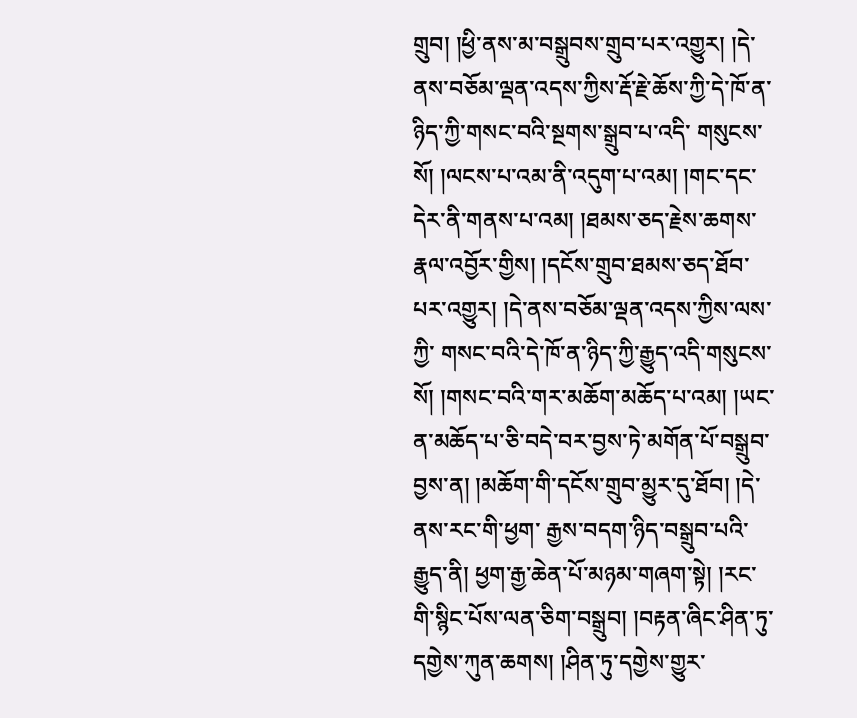གྲུབ། །ཕྱི་ནས་མ་བསྒྲུབས་གྲུབ་པར་འགྱུར། །དེ་ནས་བཅོམ་ལྡན་འདས་ཀྱིས་རྡོ་རྗེ་ཆོས་ཀྱི་དེ་ཁོ་ན་ཉིད་ཀྱི་གསང་བའི་སྔགས་སྒྲུབ་པ་འདི་ གསུངས་སོ། །ལངས་པ་འམ་ནི་འདུག་པ་འམ། །གང་དང་དེར་ནི་གནས་པ་འམ། །ཐམས་ཅད་རྗེས་ཆགས་རྣལ་འབྱོར་གྱིས། །དངོས་གྲུབ་ཐམས་ཅད་ཐོབ་པར་འགྱུར། །དེ་ནས་བཅོམ་ལྡན་འདས་ཀྱིས་ལས་ཀྱི་ གསང་བའི་དེ་ཁོ་ན་ཉིད་ཀྱི་རྒྱུད་འདི་གསུངས་སོ། །གསང་བའི་གར་མཆོག་མཆོད་པ་འམ། །ཡང་ན་མཆོད་པ་ཅི་བདེ་བར་བྱས་ཏེ་མགོན་པོ་བསྒྲུབ་བྱས་ན། །མཆོག་གི་དངོས་གྲུབ་མྱུར་དུ་ཐོབ། །དེ་ནས་རང་གི་ཕྱག་ རྒྱས་བདག་ཉིད་བསྒྲུབ་པའི་རྒྱུད་ནི། ཕྱག་རྒྱ་ཆེན་པོ་མཉམ་གཞག་སྟེ། །རང་གི་སྙིང་པོས་ལན་ཅིག་བསྒྲུབ། །བརྟན་ཞིང་ཤིན་ཏུ་དགྱེས་ཀུན་ཆགས། །ཤིན་ཏུ་དགྱེས་གྱུར་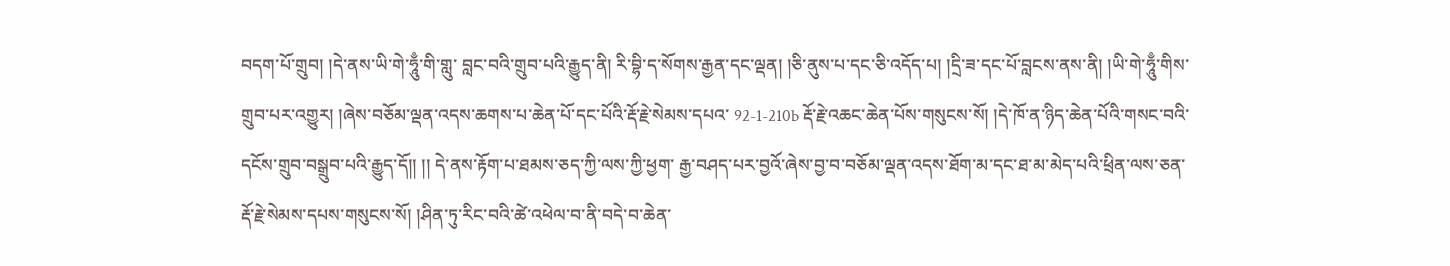བདག་པོ་གྲུབ། །དེ་ནས་ཡི་གེ་ཧཱུྃ་གི་གླུ་ བླང་བའི་གྲུབ་པའི་རྒྱུད་ནི། རི་བྷི་ད་སོགས་རྒྱན་དང་ལྡན། །ཅི་ནུས་པ་དང་ཅི་འདོད་པ། །དྲི་ཟ་དང་པོ་བླངས་ནས་ནི། །ཡི་གེ་ཧཱུྃ་གིས་གྲུབ་པར་འགྱུར། །ཞེས་བཅོམ་ལྡན་འདས་ཆགས་པ་ཆེན་པོ་དང་པོའི་རྡོ་རྗེ་སེམས་དཔའ་ 92-1-210b རྡོ་རྗེ་འཆང་ཆེན་པོས་གསུངས་སོ། །དེ་ཁོ་ན་ཉིད་ཆེན་པོའི་གསང་བའི་དངོས་གྲུབ་བསྒྲུབ་པའི་རྒྱུད་དོ།། །། དེ་ནས་རྟོག་པ་ཐམས་ཅད་ཀྱི་ལས་ཀྱི་ཕྱག་ རྒྱ་བཤད་པར་བྱའོ་ཞེས་བྱ་བ་བཅོམ་ལྡན་འདས་ཐོག་མ་དང་ཐ་མ་མེད་པའི་ཕྲིན་ལས་ཅན་རྡོ་རྗེ་སེམས་དཔས་གསུངས་སོ། །ཤིན་ཏུ་རིང་བའི་ཚེ་འཕེལ་བ་ནི་བདེ་བ་ཆེན་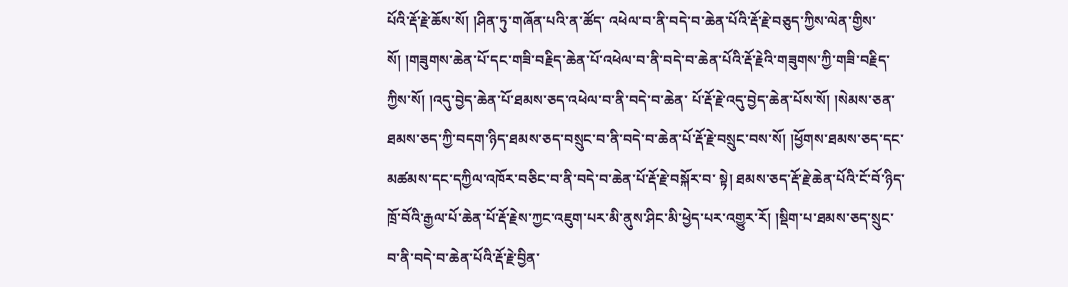པོའི་རྡོ་རྗེ་ཆོས་སོ། །ཤིན་ཏུ་གཞོན་པའི་ན་ཚོད་ འཕེལ་བ་ནི་བདེ་བ་ཆེན་པོའི་རྡོ་རྗེ་བཅུད་ཀྱིས་ལེན་གྱིས་སོ། །གཟུགས་ཆེན་པོ་དང་གཟི་བརྗིད་ཆེན་པོ་འཕེལ་བ་ནི་བདེ་བ་ཆེན་པོའི་རྡོ་རྗེའི་གཟུགས་ཀྱི་གཟི་བརྗིད་ཀྱིས་སོ། །འདུ་བྱེད་ཆེན་པོ་ཐམས་ཅད་འཕེལ་བ་ནི་བདེ་བ་ཆེན་ པོ་རྡོ་རྗེ་འདུ་བྱེད་ཆེན་པོས་སོ། །སེམས་ཅན་ཐམས་ཅད་ཀྱི་བདག་ཉིད་ཐམས་ཅད་བསྲུང་བ་ནི་བདེ་བ་ཆེན་པོ་རྡོ་རྗེ་བསྲུང་བས་སོ། །ཕྱོགས་ཐམས་ཅད་དང་མཚམས་དང་དཀྱིལ་འཁོར་བཅིང་བ་ནི་བདེ་བ་ཆེན་པོ་རྡོ་རྗེ་བསྐོར་བ་ སྟེ། ཐམས་ཅད་རྡོ་རྗེ་ཆེན་པོའི་ངོ་བོ་ཉིད་ཁྲོ་བོའི་རྒྱལ་པོ་ཆེན་པོ་རྡོ་རྗེས་ཀྱང་འཇུག་པར་མི་ནུས་ཤིང་མི་ཕྱེད་པར་འགྱུར་རོ། །སྡིག་པ་ཐམས་ཅད་སྲུང་བ་ནི་བདེ་བ་ཆེན་པོའི་རྡོ་རྗེ་བྱིན་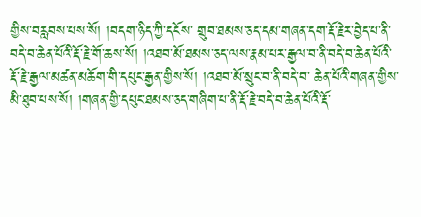གྱིས་བརླབས་པས་སོ། །བདག་ཉིད་ཀྱི་དངོས་ གྲུབ་ཐམས་ཅད་དམ་གཞན་དག་རྡོ་རྗེར་བྱེད་པ་ནི་བདེ་བ་ཆེན་པོའི་རྡོ་རྗེ་གོ་ཆས་སོ། །འཐབ་མོ་ཐམས་ཅད་ལས་རྣམ་པར་རྒྱལ་བ་ནི་བདེ་བ་ཆེན་པོའི་རྡོ་རྗེ་རྒྱལ་མཚན་མཆོག་གི་དཔུང་རྒྱན་གྱིས་སོ། །འཐབ་མོ་སྲུང་བ་ནི་བདེ་བ་ ཆེན་པོའི་གཞན་གྱིས་མི་ཐུབ་པས་སོ། །གཞན་གྱི་དཔུང་ཐམས་ཅད་གཞིག་པ་ནི་རྡོ་རྗེ་བདེ་བ་ཆེན་པོའི་རྡོ་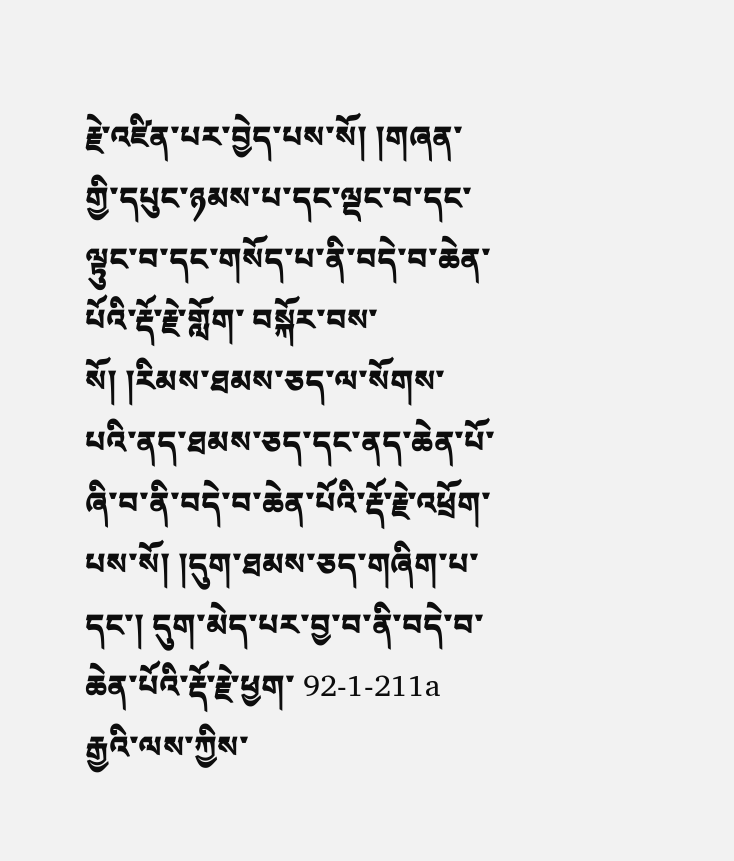རྗེ་འཛིན་པར་བྱེད་པས་སོ། །གཞན་གྱི་དཔུང་ཉམས་པ་དང་ལྡང་བ་དང་ལྟུང་བ་དང་གསོད་པ་ནི་བདེ་བ་ཆེན་པོའི་རྡོ་རྗེ་གློག་ བསྐོར་བས་སོ། །རིམས་ཐམས་ཅད་ལ་སོགས་པའི་ནད་ཐམས་ཅད་དང་ནད་ཆེན་པོ་ཞི་བ་ནི་བདེ་བ་ཆེན་པོའི་རྡོ་རྗེ་འཕྲོག་པས་སོ། །དུག་ཐམས་ཅད་གཞིག་པ་དང་། དུག་མེད་པར་བྱ་བ་ནི་བདེ་བ་ཆེན་པོའི་རྡོ་རྗེ་ཕྱག་ 92-1-211a རྒྱའི་ལས་ཀྱིས་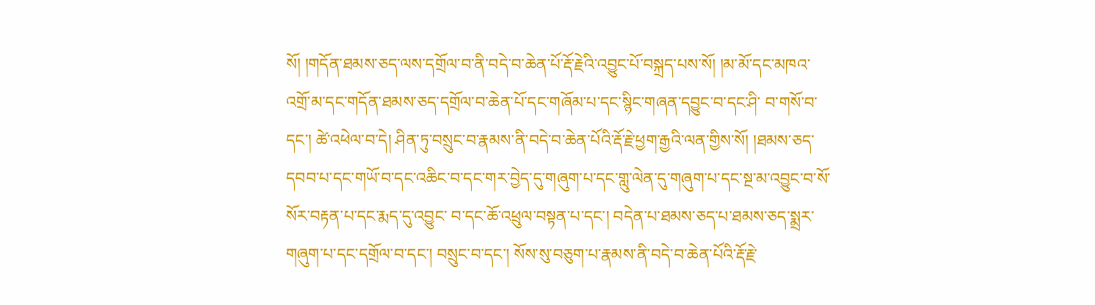སོ། །གདོན་ཐམས་ཅད་ལས་དགྲོལ་བ་ནི་བདེ་བ་ཆེན་པོ་རྡོ་རྗེའི་འབྱུང་པོ་བསྐྲད་པས་སོ། །མ་མོ་དང་མཁའ་འགྲོ་མ་དང་གདོན་ཐམས་ཅད་དགྲོལ་བ་ཆེན་པོ་དང་གཞོམ་པ་དང་སྙིང་གཞན་དབྱུང་བ་དང་ཤི་ བ་གསོ་བ་དང་། ཚེ་འཕེལ་བ་དེ། ཤིན་ཏུ་བསྲུང་བ་རྣམས་ནི་བདེ་བ་ཆེན་པོའི་རྡོ་རྗེ་ཕྱག་རྒྱའི་ལན་གྱིས་སོ། །ཐམས་ཅད་དབབ་པ་དང་གཡོ་བ་དང་འཆིང་བ་དང་གར་བྱེད་དུ་གཞུག་པ་དང་གླུ་ལེན་དུ་གཞུག་པ་དང་སྔ་མ་འབྱུང་བ་སོ་སོར་བརྟན་པ་དང་རྨད་དུ་འབྱུང་ བ་དང་ཆོ་འཕྲུལ་བསྟན་པ་དང་། བདེན་པ་ཐམས་ཅད་པ་ཐམས་ཅད་སྨྲར་གཞུག་པ་དང་དགྲོལ་བ་དང་། བསྲུང་བ་དང་། སོས་སུ་བཅུག་པ་རྣམས་ནི་བདེ་བ་ཆེན་པོའི་རྡོ་རྗེ་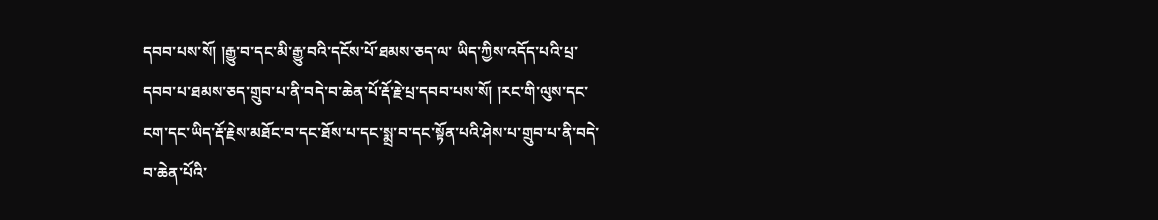དབབ་པས་སོ། །རྒྱུ་བ་དང་མི་རྒྱུ་བའི་དངོས་པོ་ཐམས་ཅད་ལ་ ཡིད་ཀྱིས་འདོད་པའི་པྲ་དབབ་པ་ཐམས་ཅད་གྲུབ་པ་ནི་བདེ་བ་ཆེན་པོ་རྡོ་རྗེ་པྲ་དབབ་པས་སོ། །རང་གི་ལུས་དང་ངག་དང་ཡིད་རྡོ་རྗེས་མཐོང་བ་དང་ཐོས་པ་དང་སྨྲ་བ་དང་སྟོན་པའི་ཤེས་པ་གྲུབ་པ་ནི་བདེ་བ་ཆེན་པོའི་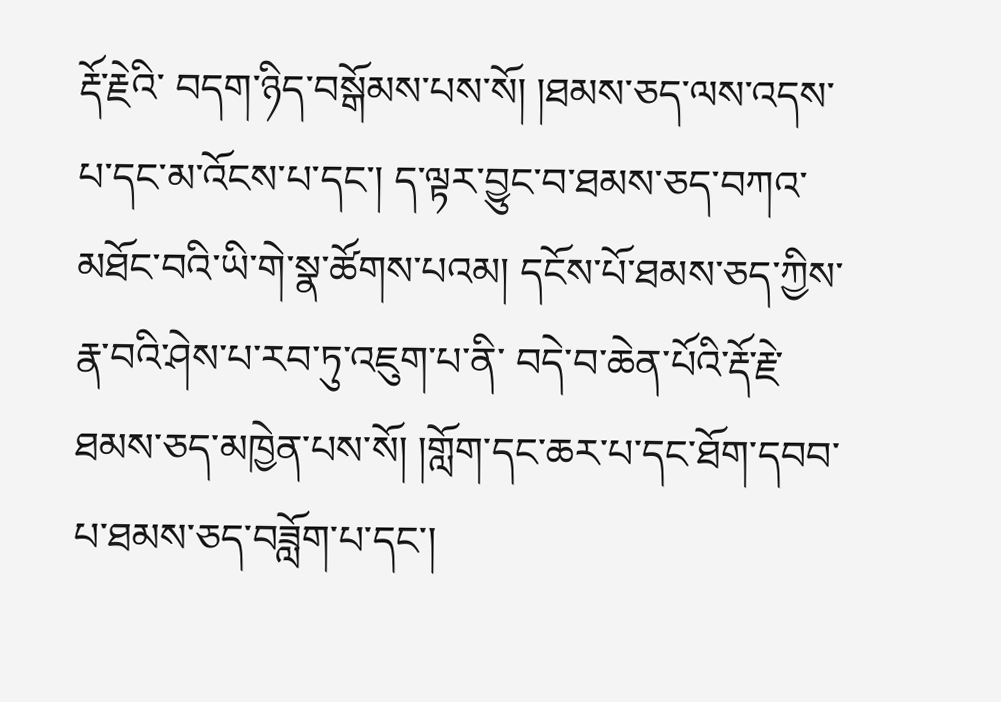རྡོ་རྗེའི་ བདག་ཉིད་བསྒོམས་པས་སོ། །ཐམས་ཅད་ལས་འདས་པ་དང་མ་འོངས་པ་དང་། ད་ལྟར་བྱུང་བ་ཐམས་ཅད་བཀའ་མཐོང་བའི་ཡི་གེ་སྣ་ཚོགས་པའམ། དངོས་པོ་ཐམས་ཅད་ཀྱིས་རྣ་བའི་ཤེས་པ་རབ་ཏུ་འཇུག་པ་ནི་ བདེ་བ་ཆེན་པོའི་རྡོ་རྗེ་ཐམས་ཅད་མཁྱེན་པས་སོ། །གློག་དང་ཆར་པ་དང་ཐོག་དབབ་པ་ཐམས་ཅད་བཟློག་པ་དང་།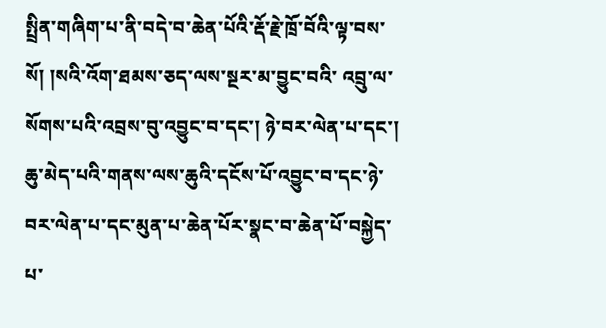སྤྲིན་གཞིག་པ་ནི་བདེ་བ་ཆེན་པོའི་རྡོ་རྗེ་ཁྲོ་བོའི་ལྟ་བས་སོ། །སའི་འོག་ཐམས་ཅད་ལས་སྔར་མ་བྱུང་བའི་ འབྲུ་ལ་སོགས་པའི་འབྲས་བུ་འབྱུང་བ་དང་། ཉེ་བར་ལེན་པ་དང་། ཆུ་མེད་པའི་གནས་ལས་ཆུའི་དངོས་པོ་འབྱུང་བ་དང་ཉེ་བར་ལེན་པ་དང་མུན་པ་ཆེན་པོར་སྣང་བ་ཆེན་པོ་བསྐྱེད་པ་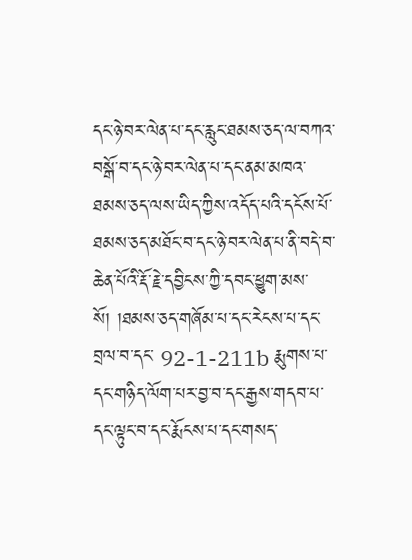དང་ཉེ་བར་ལེན་པ་དང་རླུང་ཐམས་ཅད་ལ་བཀའ་ བསྒོ་བ་དང་ཉེ་བར་ལེན་པ་དང་ནམ་མཁའ་ཐམས་ཅད་ལས་ཡིད་ཀྱིས་འདོད་པའི་དངོས་པོ་ཐམས་ཅད་མཐོང་བ་དང་ཉེ་བར་ལེན་པ་ནི་བདེ་བ་ཆེན་པོའི་རྡོ་རྗེ་དབྱིངས་ཀྱི་དབང་ཕྱུག་མས་སོ། །ཐམས་ཅད་གཞོམ་པ་དང་རེངས་པ་དང་བྲལ་བ་དང་ 92-1-211b རྨུགས་པ་དང་གཉིད་ལོག་པར་བྱ་བ་དང་རྒྱས་གདབ་པ་དང་ལྟུང་བ་དང་རྨོངས་པ་དང་གསད་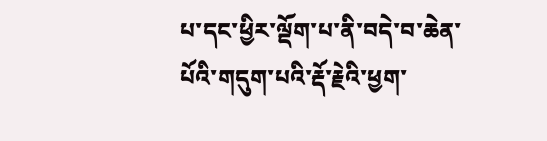པ་དང་ཕྱིར་ལྡོག་པ་ནི་བདེ་བ་ཆེན་པོའི་གདུག་པའི་རྡོ་རྗེའི་ཕྱག་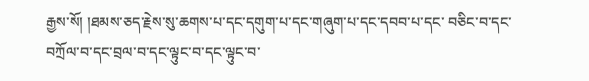རྒྱས་སོ། །ཐམས་ཅད་རྗེས་སུ་ཆགས་པ་དང་དགུག་པ་དང་གཞུག་པ་དང་དབབ་པ་དང་ བཅིང་བ་དང་བཀྲོལ་བ་དང་བྲལ་བ་དང་ལྟུང་བ་དང་ལྟུང་བ་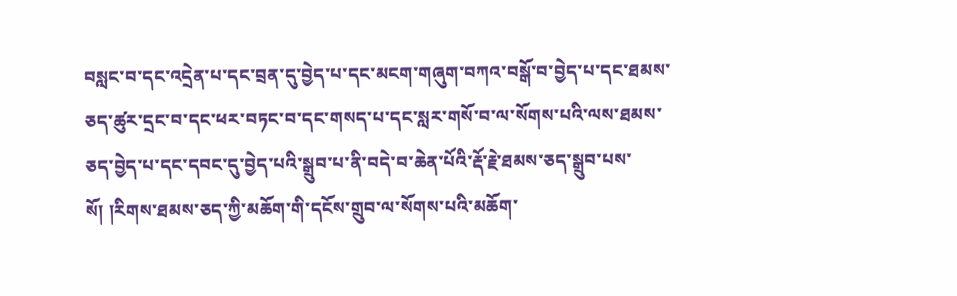བསླང་བ་དང་འདྲེན་པ་དང་བྲན་དུ་བྱེད་པ་དང་མངག་གཞུག་བཀའ་བསྒོ་བ་བྱེད་པ་དང་ཐམས་ཅད་ཚུར་དྲང་བ་དང་ཕར་བཏང་བ་དང་གསད་པ་དང་སླར་གསོ་བ་ལ་སོགས་པའི་ལས་ཐམས་ ཅད་བྱེད་པ་དང་དབང་དུ་བྱེད་པའི་སྒྲུབ་པ་ནི་བདེ་བ་ཆེན་པོའི་རྡོ་རྗེ་ཐམས་ཅད་སྒྲུབ་པས་སོ། །རིགས་ཐམས་ཅད་ཀྱི་མཆོག་གི་དངོས་གྲུབ་ལ་སོགས་པའི་མཆོག་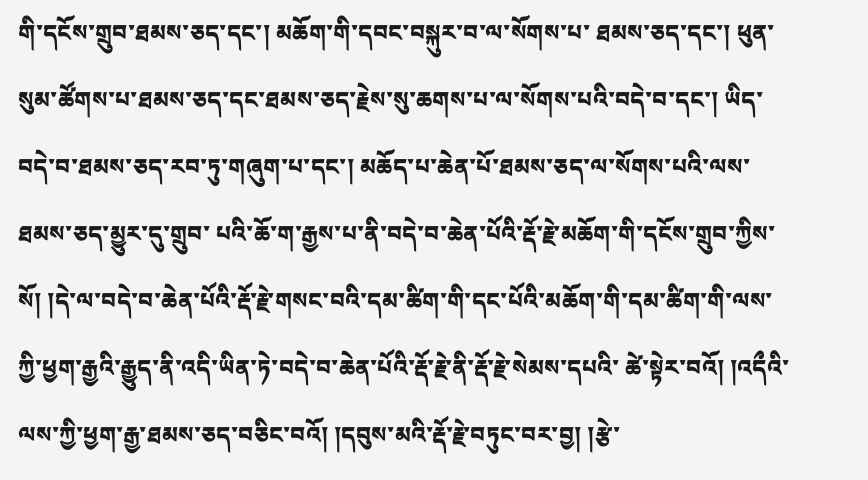གི་དངོས་གྲུབ་ཐམས་ཅད་དང་། མཆོག་གི་དབང་བསྐུར་བ་ལ་སོགས་པ་ ཐམས་ཅད་དང་། ཕུན་སུམ་ཚོགས་པ་ཐམས་ཅད་དང་ཐམས་ཅད་རྗེས་སུ་ཆགས་པ་ལ་སོགས་པའི་བདེ་བ་དང་། ཡིད་བདེ་བ་ཐམས་ཅད་རབ་ཏུ་གཞུག་པ་དང་། མཆོད་པ་ཆེན་པོ་ཐམས་ཅད་ལ་སོགས་པའི་ལས་ཐམས་ཅད་མྱུར་དུ་གྲུབ་ པའི་ཆོ་ག་རྒྱས་པ་ནི་བདེ་བ་ཆེན་པོའི་རྡོ་རྗེ་མཆོག་གི་དངོས་གྲུབ་ཀྱིས་སོ། །དེ་ལ་བདེ་བ་ཆེན་པོའི་རྡོ་རྗེ་གསང་བའི་དམ་ཚིག་གི་དང་པོའི་མཆོག་གི་དམ་ཚིག་གི་ལས་ཀྱི་ཕྱག་རྒྱའི་རྒྱུད་ནི་འདི་ཡིན་ཏེ་བདེ་བ་ཆེན་པོའི་རྡོ་རྗེ་ནི་རྡོ་རྗེ་སེམས་དཔའི་ ཚེ་སྟེར་བའོ། །འདྀའི་ལས་ཀྱི་ཕྱག་རྒྱ་ཐམས་ཅད་བཅིང་བའོ། །དབུས་མའི་རྡོ་རྗེ་བཏུང་བར་བྱ། །རྩེ་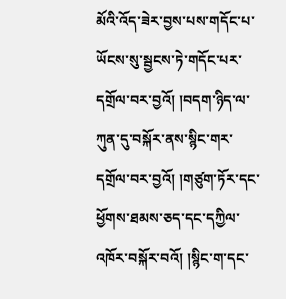མོའི་འོད་ཟེར་བྱས་པས་གདོང་པ་ཡོངས་སུ་སྦྱངས་ཏེ་གདོང་པར་དགྲོལ་བར་བྱའོ། །བདག་ཉིད་ལ་ཀུན་དུ་བསྐོར་ནས་སྙིང་གར་ དགྲོལ་བར་བྱའོ། །གཙུག་ཏོར་དང་ཕྱོགས་ཐམས་ཅད་དང་དཀྱིལ་འཁོར་བསྐོར་བའོ། །སྙིང་ག་དང་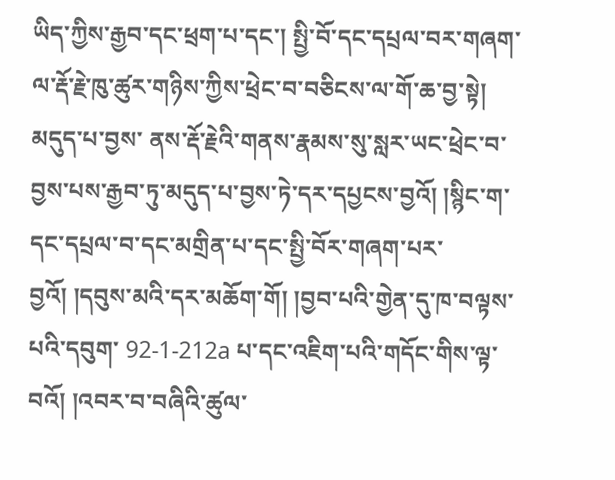ཡིད་ཀྱིས་རྒྱབ་དང་ཕྲག་པ་དང་། སྤྱི་བོ་དང་དཔྲལ་བར་གཞག་ལ་རྡོ་རྗེ་ཁུ་ཚུར་གཉིས་ཀྱིས་ཕྲེང་བ་བཅིངས་ལ་གོ་ཆ་བྱ་སྟེ། མདུད་པ་བྱས་ ནས་རྡོ་རྗེའི་གནས་རྣམས་སུ་སླར་ཡང་ཕྲེང་བ་བྱས་པས་རྒྱབ་ཏུ་མདུད་པ་བྱས་ཏེ་དར་དཔྱངས་བྱའོ། །སྙིང་ག་དང་དཔྲལ་བ་དང་མགྲིན་པ་དང་སྤྱི་བོར་གཞག་པར་བྱའོ། །དབུས་མའི་དར་མཆོག་གོ། །བྱབ་པའི་གྱེན་དུ་ཁ་བལྟས་པའི་དབུག་ 92-1-212a པ་དང་འཇིག་པའི་གདོང་གིས་ལྟ་བའོ། །འབར་བ་བཞིའི་ཚུལ་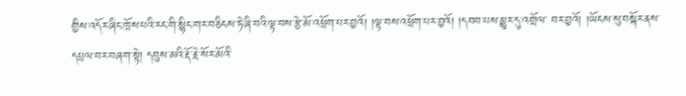གྱིས་འདོར་ཞིང་ཁྲོས་པའི་རང་གི་སྙིང་གར་བཅིངས་ཏེ་ཞི་བའི་ལྟ་བས་རྩེ་མོ་འཕྲོག་པར་བྱའོ། །ལྟ་བས་འཕྲོག་པར་བྱའོ། །དབབ་པས་མྱུར་དུ་འགྲོལ་ བར་བྱའོ། །ཡོངས་སུ་བསྐོར་ནས་དཔྲལ་བར་བཞག་སྟེ། དབུས་མའི་རྡོ་རྗེ་སོར་མོའི་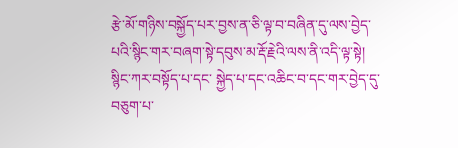རྩེ་མོ་གཉིས་བསྐྱོད་པར་བྱས་ན་ཅི་ལྟ་བ་བཞིན་དུ་ལས་བྱེད་པའི་སྙིང་གར་བཞག་སྟེ་དབུས་མ་རྡོ་རྗེའི་ལས་ནི་འདི་ལྟ་སྟེ། སྙིང་ཀར་བསྟོད་པ་དང་ སྐྱེད་པ་དང་འཆིང་བ་དང་གར་བྱེད་དུ་བཅུག་པ་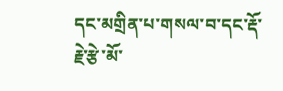དང་མགྲིན་པ་གསལ་བ་དང་རྡོ་རྗེ་རྩེ་མོ་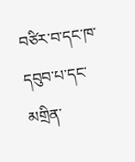བཙིར་བ་དང་ཁ་དབུབ་པ་དང་མགྲིན་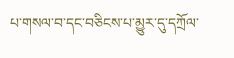པ་གསལ་བ་དང་བཅིངས་པ་མྱུར་དུ་དཀྲོལ་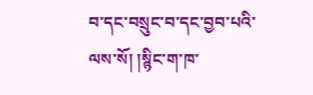བ་དང་བསྲུང་བ་དང་བྱབ་པའི་ལས་སོ། །སྙིང་ག་ཁ་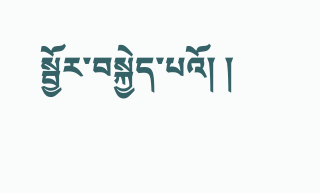སྦྱོར་བསྐྱེད་པའོ། །